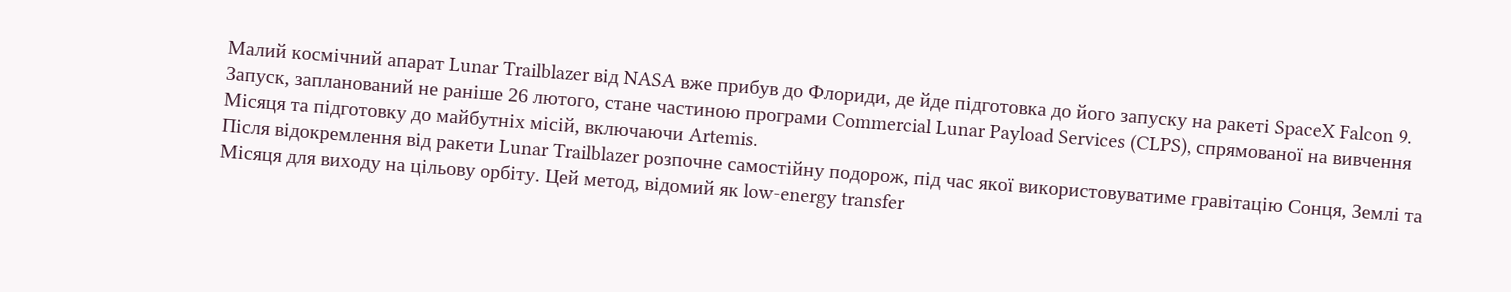Малий космічний апарат Lunar Trailblazer від NASA вже прибув до Флориди, де йде підготовка до його запуску на ракеті SpaceX Falcon 9. Запуск, запланований не раніше 26 лютого, стане частиною програми Commercial Lunar Payload Services (CLPS), спрямованої на вивчення Місяця та підготовку до майбутніх місій, включаючи Artemis.
Після відокремлення від ракети Lunar Trailblazer розпочне самостійну подорож, під час якої використовуватиме гравітацію Сонця, Землі та Місяця для виходу на цільову орбіту. Цей метод, відомий як low-energy transfer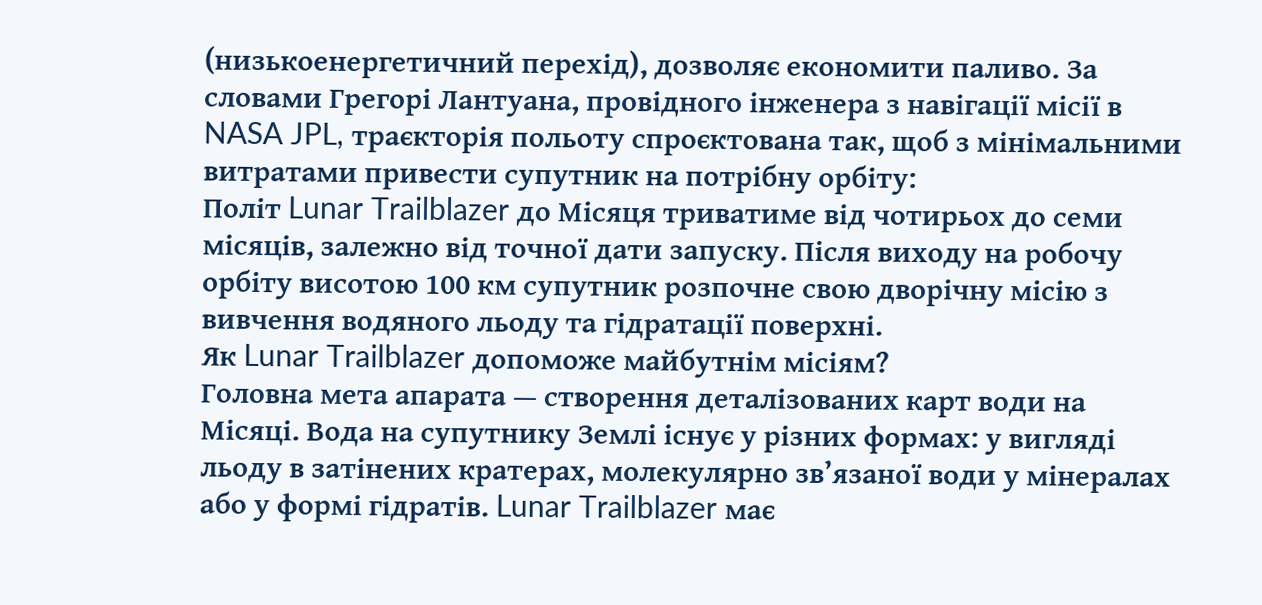(низькоенергетичний перехід), дозволяє економити паливо. За словами Грегорі Лантуана, провідного інженера з навігації місії в NASA JPL, траєкторія польоту спроєктована так, щоб з мінімальними витратами привести супутник на потрібну орбіту:
Політ Lunar Trailblazer до Місяця триватиме від чотирьох до семи місяців, залежно від точної дати запуску. Після виходу на робочу орбіту висотою 100 км супутник розпочне свою дворічну місію з вивчення водяного льоду та гідратації поверхні.
Як Lunar Trailblazer допоможе майбутнім місіям?
Головна мета апарата — створення деталізованих карт води на Місяці. Вода на супутнику Землі існує у різних формах: у вигляді льоду в затінених кратерах, молекулярно зв’язаної води у мінералах або у формі гідратів. Lunar Trailblazer має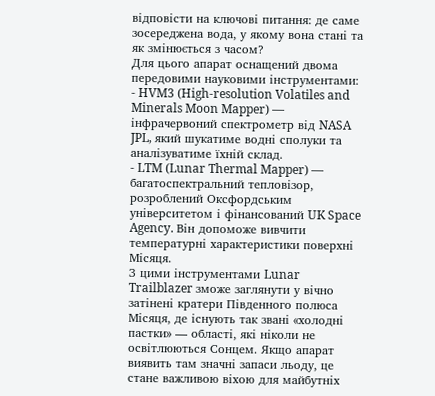відповісти на ключові питання: де саме зосереджена вода, у якому вона стані та як змінюється з часом?
Для цього апарат оснащений двома передовими науковими інструментами:
- HVM3 (High-resolution Volatiles and Minerals Moon Mapper) — інфрачервоний спектрометр від NASA JPL, який шукатиме водні сполуки та аналізуватиме їхній склад.
- LTM (Lunar Thermal Mapper) — багатоспектральний тепловізор, розроблений Оксфордським університетом і фінансований UK Space Agency. Він допоможе вивчити температурні характеристики поверхні Місяця.
З цими інструментами Lunar Trailblazer зможе заглянути у вічно затінені кратери Південного полюса Місяця, де існують так звані «холодні пастки» — області, які ніколи не освітлюються Сонцем. Якщо апарат виявить там значні запаси льоду, це стане важливою віхою для майбутніх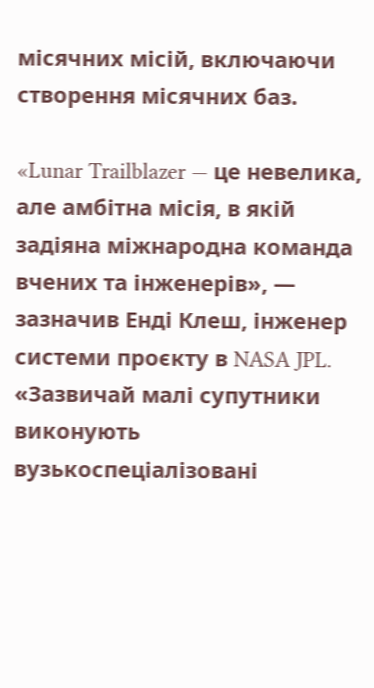місячних місій, включаючи створення місячних баз.

«Lunar Trailblazer — це невелика, але амбітна місія, в якій задіяна міжнародна команда вчених та інженерів», — зазначив Енді Клеш, інженер системи проєкту в NASA JPL. «Зазвичай малі супутники виконують вузькоспеціалізовані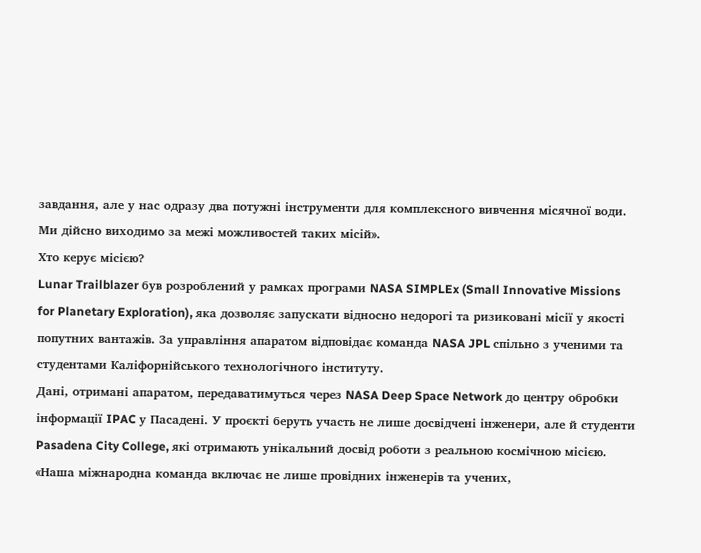завдання, але у нас одразу два потужні інструменти для комплексного вивчення місячної води. Ми дійсно виходимо за межі можливостей таких місій».
Хто керує місією?
Lunar Trailblazer був розроблений у рамках програми NASA SIMPLEx (Small Innovative Missions for Planetary Exploration), яка дозволяє запускати відносно недорогі та ризиковані місії у якості попутних вантажів. За управління апаратом відповідає команда NASA JPL спільно з ученими та студентами Каліфорнійського технологічного інституту.
Дані, отримані апаратом, передаватимуться через NASA Deep Space Network до центру обробки інформації IPAC у Пасадені. У проєкті беруть участь не лише досвідчені інженери, але й студенти Pasadena City College, які отримають унікальний досвід роботи з реальною космічною місією.
«Наша міжнародна команда включає не лише провідних інженерів та учених,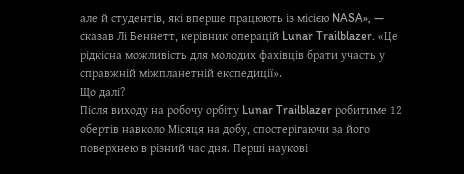але й студентів, які вперше працюють із місією NASA», — сказав Лі Беннетт, керівник операцій Lunar Trailblazer. «Це рідкісна можливість для молодих фахівців брати участь у справжній міжпланетній експедиції».
Що далі?
Після виходу на робочу орбіту Lunar Trailblazer робитиме 12 обертів навколо Місяця на добу, спостерігаючи за його поверхнею в різний час дня. Перші наукові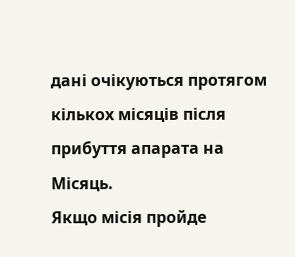дані очікуються протягом кількох місяців після прибуття апарата на Місяць.
Якщо місія пройде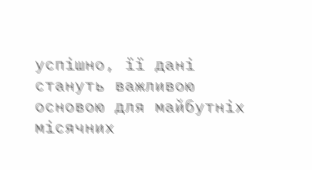успішно, її дані стануть важливою основою для майбутніх місячних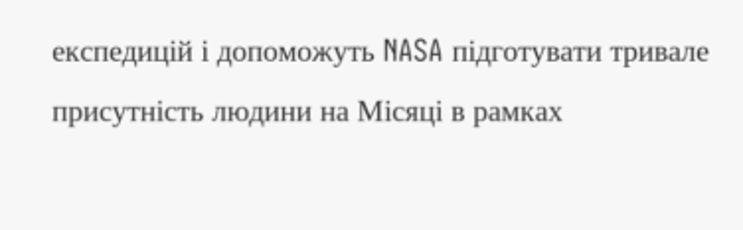експедицій і допоможуть NASA підготувати тривале присутність людини на Місяці в рамках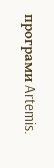програми Artemis.